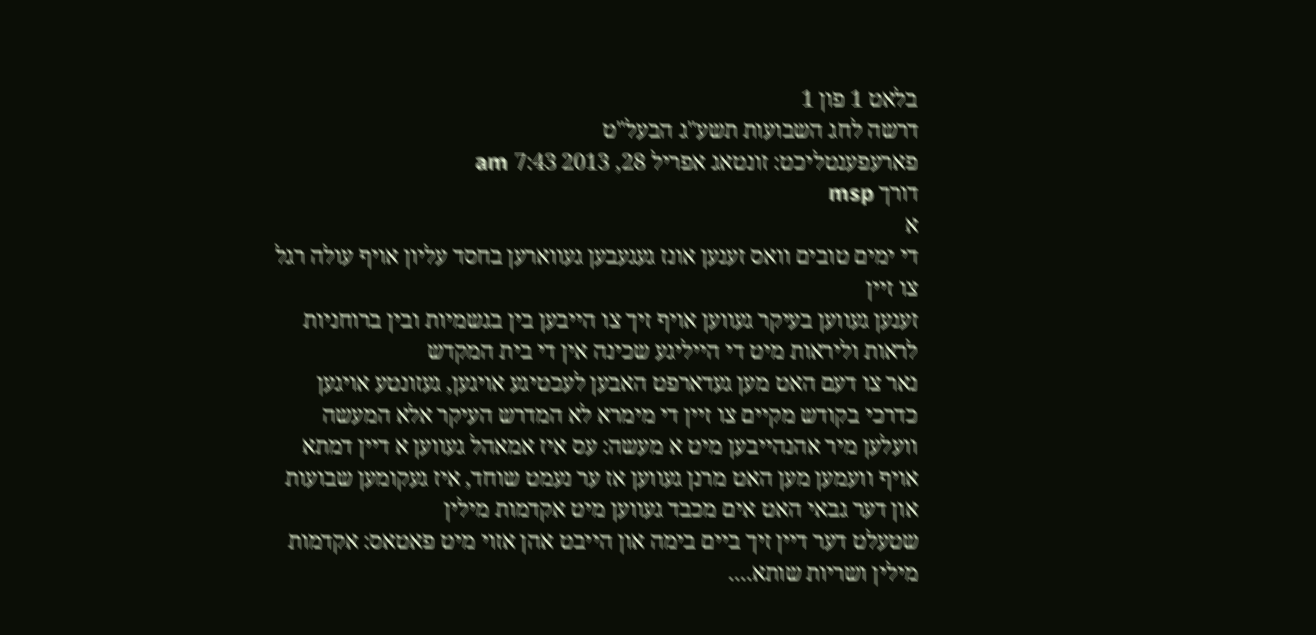בלאט 1 פון 1
דרשה לחג השבועות תשע"ג הבעל"ט
פארעפענטליכט: זונטאג אפריל 28, 2013 7:43 am
דורך msp
א
די ימים טובים וואס זענען אונז געגעבען געווארען בחסד עליון אויף עולה רגל צו זיין
זענען געווען בעיקר געווען אויף זיך צו הייבען בין בגשמיות ובין ברוחניות
לראות וליראות מיט די הייליגע שכינה אין די בית המקדש
נאר צו דעם האט מען געדארפט האבען לעכטיגע אויגען, געזונטע אויגען
כדרכי בקודש מקיים צו זיין די מימרא לא המדרש העיקר אלא המעשה
וועלען מיר אהנהייבען מיט א מעשה: עס איז אמאהל געווען א דיין דמתא
אויף וועמען מען האט מרנן געווען אז ער נעמט שוחד, איז געקומען שבועות
און דער גבאי האט אים מכבד געווען מיט אקדמות מילין
שטעלט דער דיין זיך ביים בימה און הייבט אהן אזוי מיט פאטאס: אקדמות מילין ושריות שותא....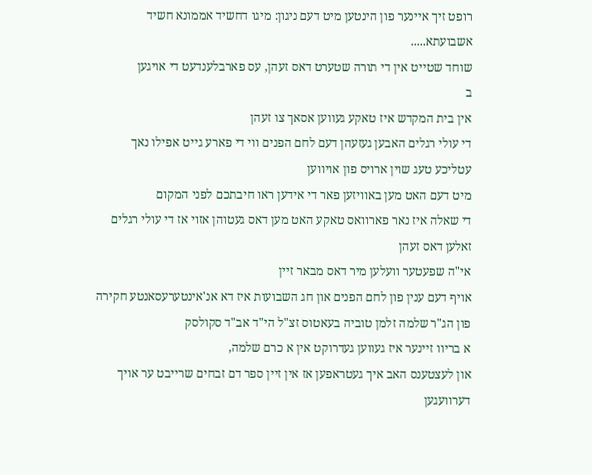רופט זיך איינער פון הינטען מיט דעם ניגון: מיגו דחשיד אממונא חשיד אשבועתא.....
שוחד שטייט אין די תורה שטערט דאס זעהן, עס פארבלענדעט די אויגען
ב
אין בית המקדש איז טאקע געווען אסאך צו זעהן
די עולי רגלים האבען געזעהן דעם לחם הפנים ווי די פארע גייט אפילו נאך עטליכע טעג שוין ארויס פון אויווען
מיט דעם האט מען באוויזען פאר די אידען ראו חיבתכם לפני המקום
די שאלה איז נאר פארוואס טאקע האט מען דאס געטוהן אזוי אז די עולי רגלים זאלען דאס זעהן
אי"ה שפעטער וועלען מיר דאס מבאר זיין
אויף דעם ענין פון לחם הפנים און חג השבועות איז דא אנ'אינטערעסאנטע חקירה
פון הג"ר שלמה זלמן טוביה בעאטוס זצ"ל הי"ד אב"ד סקולסק
א בריוו זיינער איז געווען געדרוקט אין א כרם שלמה,
און לעצטענס האב איך געטראפען אז אין זיין ספר דם זבחים שרייבט ער אויך דערוועגען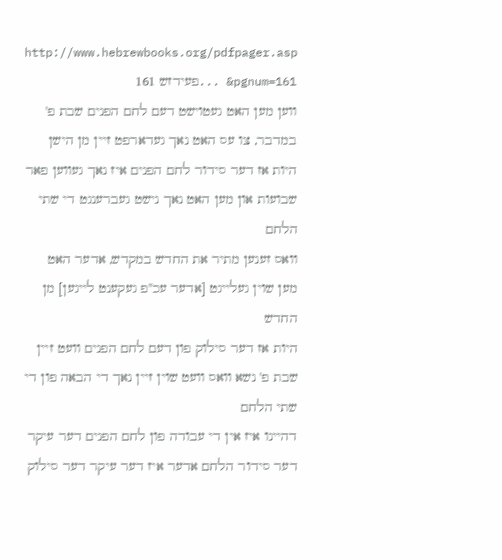http://www.hebrewbooks.org/pdfpager.asp ... &pgnum=161פעידזש 161
ווען מען האט געטוישט דעם לחם הפנים שבת פ' במדבר, צו עס האט נאך געדארפט זיין מן הישן
היות אז דער סידור לחם הפנים איז נאך געווען פאר שבועות און מען האט נאך נישט געברענגט די שתי הלחם
וואס זענען מתיר את החדש במקדש, אדער האט מען שוין געלייגט [אדער עכ"פ געקענט לייגען] מן החדש
היות אז דער סילוק פון דעם לחם הפנים וועט זיין שבת פ' נשא וואס וועט שוין זיין נאך די הבאה פון די שתי הלחם
דהיינו איז אין די עבודה פון לחם הפנים דער עיקר דער סידור הלחם אדער איז דער עיקר דער סילוק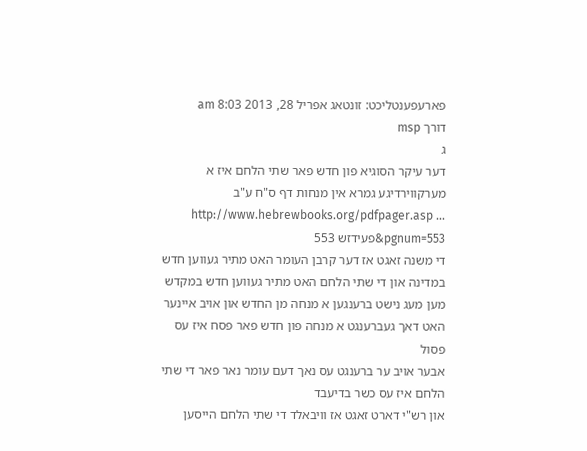פארעפענטליכט: זונטאג אפריל 28, 2013 8:03 am
דורך msp
ג
דער עיקר הסוגיא פון חדש פאר שתי הלחם איז א מערקווירדיגע גמרא אין מנחות דף ס"ח ע"ב
http://www.hebrewbooks.org/pdfpager.asp ... &pgnum=553פעידזש 553
די משנה זאגט אז דער קרבן העומר האט מתיר געווען חדש במדינה און די שתי הלחם האט מתיר געווען חדש במקדש
מען מעג נישט ברענגען א מנחה מן החדש און אויב איינער האט דאך געברענגט א מנחה פון חדש פאר פסח איז עס פסול
אבער אויב ער ברענגט עס נאך דעם עומר נאר פאר די שתי הלחם איז עס כשר בדיעבד
און רש"י דארט זאגט אז וויבאלד די שתי הלחם הייסען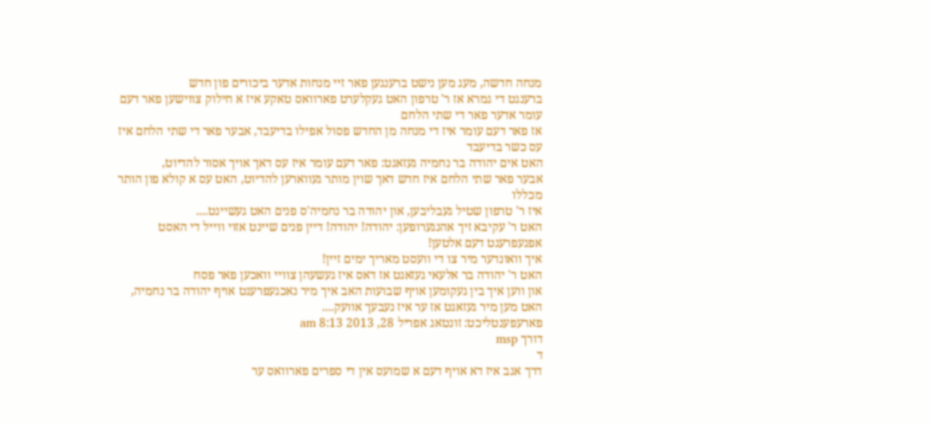מנחה חדשה, מעג מען נישט ברענגען פאר זיי מנחות אדער ביכורים פון חדש
ברענגט די גמרא אז ר' טרפון האט געקלערט פארוואס טאקע איז א חילוק צווישען פאר דעם עומר אדער פאר די שתי הלחם
אז פאר דעם עומר איז די מנחה מן החדש פסול אפילו בדיעבד, אבער פאר די שתי הלחם איז עס כשר בדיעבד
האט אים יהודה בר נחמיה געזאגט: פאר דעם עומר איז עס דאך אויך אסור להדיוט,
אבער פאר שתי הלחם איז חדש דאך שוין מותר געווארען להדיוט, האט עס א קולא פון הותר מכללו
איז ר' טרפון שטיל געבליבען, און יהודה בר נחמיה'ס פנים האט געשיינט....
האט ר' עקיבא זיך אהנגערופען: יהודה! יהודה! דיין פנים שיינט אזוי ווייל די האסט אפגעפרעגט דעם אלטען!
איך וואונדער מיר צו די וועסט מאריך ימים זיין!
האט ר' יהודה בר אלעאי געזאגט אז דאס איז געשעהן צוויי וואכען פאר פסח
און ווען איך בין געקומען אויף שבועות האב איך מיר נאכגעפרעגט אויף יהודה בר נחמיה,
האט מען מיר געזאגט אז ער איז נעבעך אוועק....
פארעפענטליכט: זונטאג אפריל 28, 2013 8:13 am
דורך msp
ד
דרך אגב איז דא אויף דעם א שמועס אין די ספרים פארוואס ער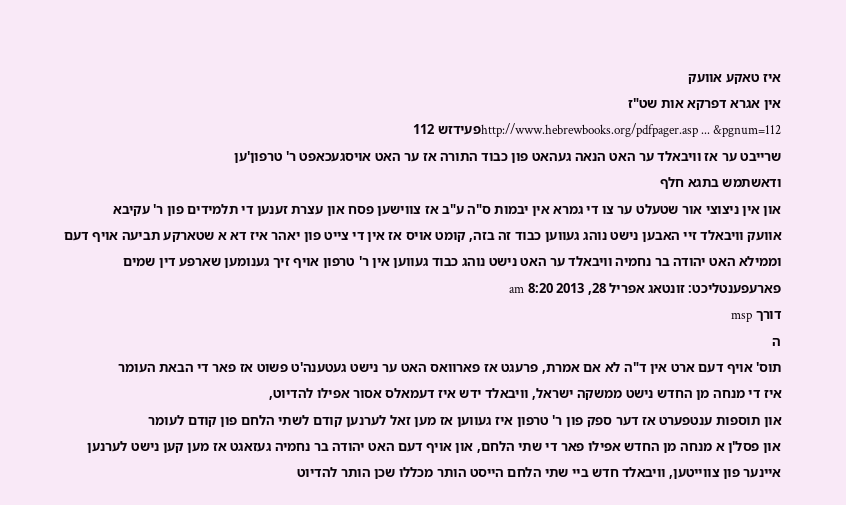איז טאקע אוועק
אין אגרא דפרקא אות שט"ז
http://www.hebrewbooks.org/pdfpager.asp ... &pgnum=112פעידזש 112
שרייבט ער אז וויבאלד ער האט הנאה געהאט פון כבוד התורה אז ער האט אויסגעכאפט ר' טרפון'ען
ודאשתמש בתגא חלף
און אין ניצוצי אור שטעלט ער צו די גמרא אין יבמות ס"ה ע"ב אז צווישען פסח און עצרת זענען די תלמידים פון ר' עקיבא
אוועק וויבאלד זיי האבען נישט נוהג געווען כבוד זה בזה, קומט אויס אז אין די צייט פון יאהר איז דא א שטארקע תביעה אויף דעם
וממילא האט יהודה בר נחמיה וויבאלד ער האט נישט נוהג כבוד געווען אין ר' טרפון אויף זיך גענומען שארפע דין שמים
פארעפענטליכט: זונטאג אפריל 28, 2013 8:20 am
דורך msp
ה
תוס' אויף דעם ארט אין ד"ה לא אם אמרת, פרעגט אז פארוואס האט ער נישט געטענה'ט פשוט אז פאר די הבאת העומר
איז די מנחה מן החדש נישט ממשקה ישראל, וויבאלד ידש איז דעמאלס אסור אפילו להדיוט,
און תוספות ענטפערט אז דער ספק פון ר' טרפון איז געווען אז מען זאל לערנען קודם לשתי הלחם פון קודם לעומר
און פסל'ן א מנחה מן החדש אפילו פאר די שתי הלחם, און אויף דעם האט יהודה בר נחמיה געזאגט אז מען קען נישט לערנען
איינער פון צווייטען, וויבאלד חדש ביי שתי הלחם הייסט הותר מכללו שכן הותר להדיוט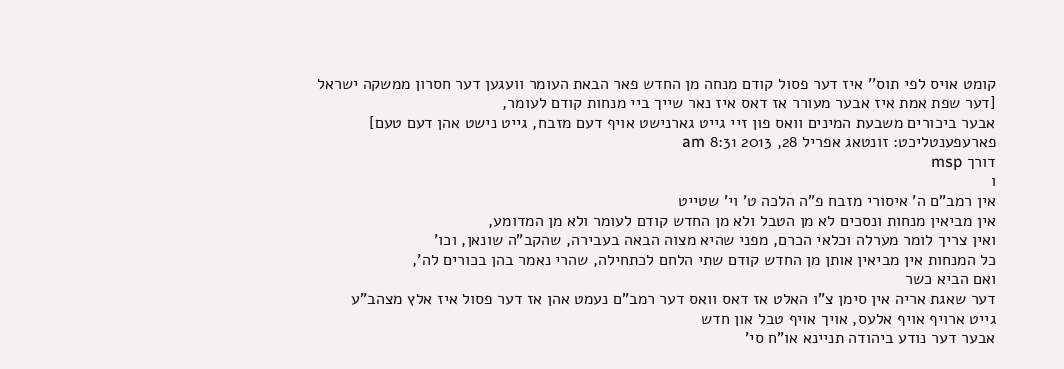קומט אויס לפי תוס'' איז דער פסול קודם מנחה מן החדש פאר הבאת העומר וועגען דער חסרון ממשקה ישראל
[דער שפת אמת איז אבער מעורר אז דאס איז נאר שייך ביי מנחות קודם לעומר,
אבער ביכורים משבעת המינים וואס פון זיי גייט גארנישט אויף דעם מזבח, גייט נישט אהן דעם טעם]
פארעפענטליכט: זונטאג אפריל 28, 2013 8:31 am
דורך msp
ו
אין רמב"ם ה' איסורי מזבח פ"ה הלכה ט' וי' שטייט
אין מביאין מנחות ונסכים לא מן הטבל ולא מן החדש קודם לעומר ולא מן המדומע,
ואין צריך לומר מערלה וכלאי הכרם, מפני שהיא מצוה הבאה בעבירה, שהקב"ה שונאן, וכו'
כל המנחות אין מביאין אותן מן החדש קודם שתי הלחם לכתחילה, שהרי נאמר בהן בכורים לה',
ואם הביא כשר
דער שאגת אריה אין סימן צ"ו האלט אז דאס וואס דער רמב"ם נעמט אהן אז דער פסול איז אלץ מצהב"ע
גייט ארויף אויף אלעס, אויך אויף טבל און חדש
אבער דער נודע ביהודה תניינא או"ח סי'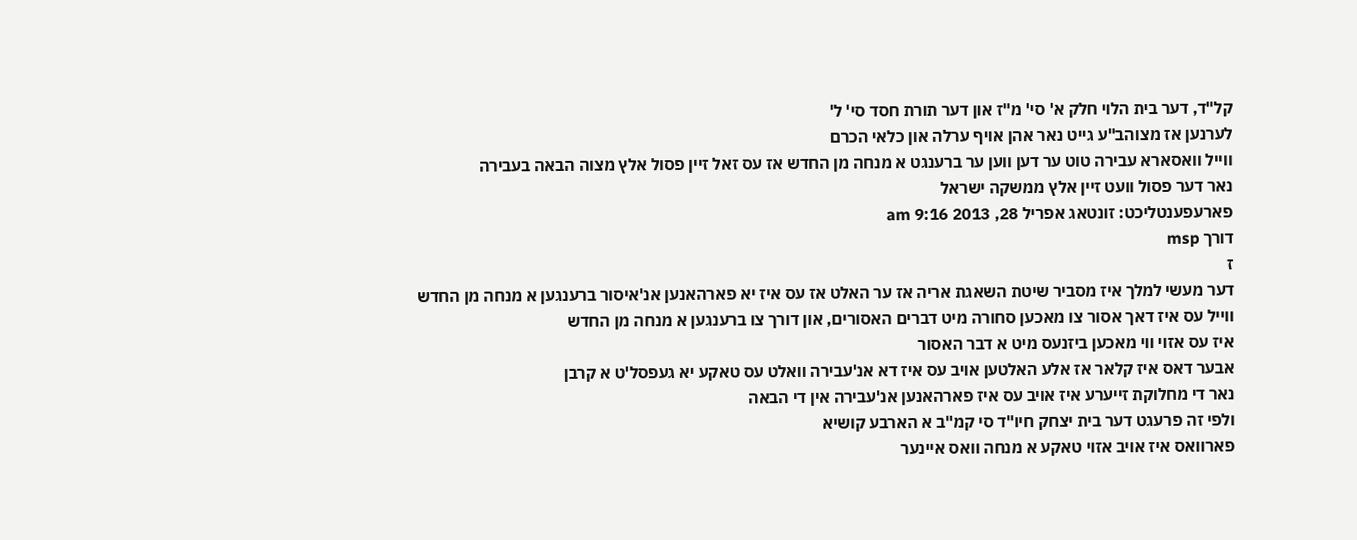קל"ד, דער בית הלוי חלק א' סי' מ"ז און דער תורת חסד סי' ל'
לערנען אז מצוהב"ע גייט נאר אהן אויף ערלה און כלאי הכרם
ווייל וואסארא עבירה טוט ער דען ווען ער ברענגט א מנחה מן החדש אז עס זאל זיין פסול אלץ מצוה הבאה בעבירה
נאר דער פסול וועט זיין אלץ ממשקה ישראל
פארעפענטליכט: זונטאג אפריל 28, 2013 9:16 am
דורך msp
ז
דער מעשי למלך איז מסביר שיטת השאגת אריה אז ער האלט אז עס איז יא פארהאנען אנ'איסור ברענגען א מנחה מן החדש
ווייל עס איז דאך אסור צו מאכען סחורה מיט דברים האסורים, און דורך צו ברענגען א מנחה מן החדש
איז עס אזוי ווי מאכען ביזנעס מיט א דבר האסור
אבער דאס איז קלאר אז אלע האלטען אויב עס איז דא אנ'עבירה וואלט עס טאקע יא געפסל'ט א קרבן
נאר די מחלוקת זייערע איז אויב עס איז פארהאנען אנ'עבירה אין די הבאה
ולפי זה פרעגט דער בית יצחק חיו"ד סי קמ"ב א הארבע קושיא
פארוואס איז אויב אזוי טאקע א מנחה וואס איינער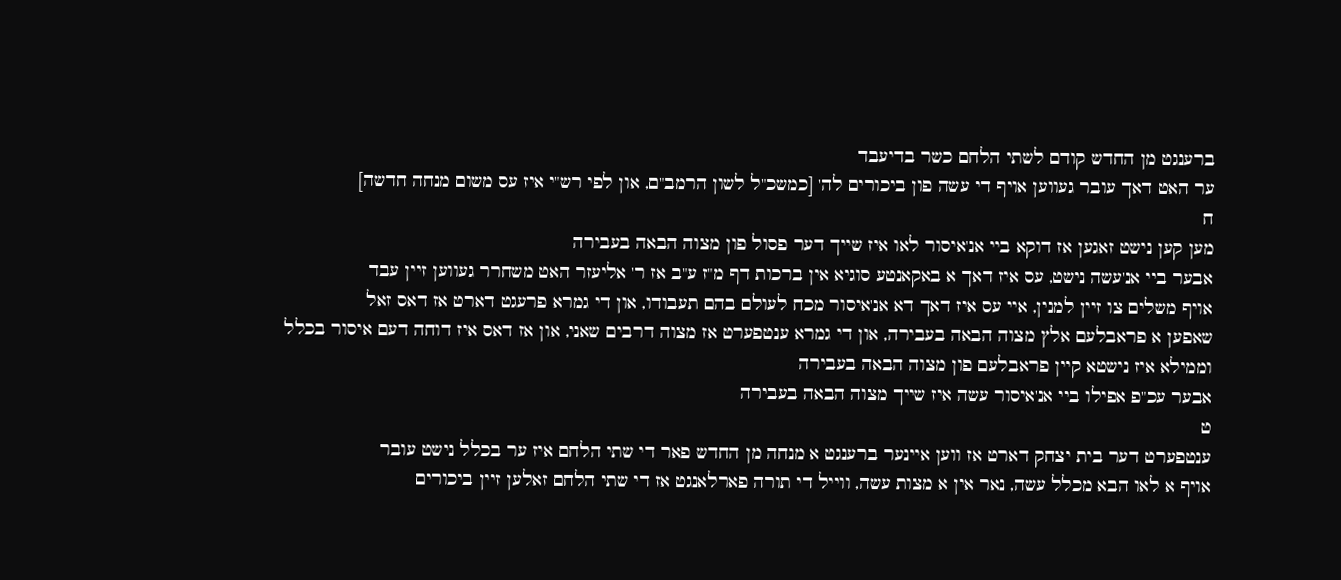ברענגט מן החדש קודם לשתי הלחם כשר בדיעבד
ער האט דאך עובר געווען אויף די עשה פון ביכורים לה' [כמשכ"ל לשון הרמב"ם, און לפי רש"י איז עס משום מנחה חדשה]
ח
מען קען נישט זאגען אז דוקא ביי אנ'איסור לאו איז שייך דער פסול פון מצוה הבאה בעבירה
אבער ביי אנ'עשה נישט, עס איז דאך א באקאנטע סוגיא אין ברכות דף מ"ז ע"ב אז ר' אליעזר האט משחרר געווען זיין עבד
אויף משלים צו זיין למנין, איי עס איז דאך דא אנ'איסור מכח לעולם בהם תעבודו, און די גמרא פרעגט דארט אז דאס זאל
שאפען א פראבלעם אלץ מצוה הבאה בעבירה, און די גמרא ענטפערט אז מצוה דרבים שאני, און אז דאס איז דוחה דעם איסור בכלל
וממילא איז נישטא קיין פראבלעם פון מצוה הבאה בעבירה
אבער עכ"פ אפילו ביי אנ'איסור עשה איז שייך מצוה הבאה בעבירה
ט
ענטפערט דער בית יצחק דארט אז ווען איינער ברענגט א מנחה מן החדש פאר די שתי הלחם איז ער בכלל נישט עובר
אויף א לאו הבא מכלל עשה, נאר אין א מצות עשה, ווייל די תורה פארלאנגט אז די שתי הלחם זאלען זיין ביכורים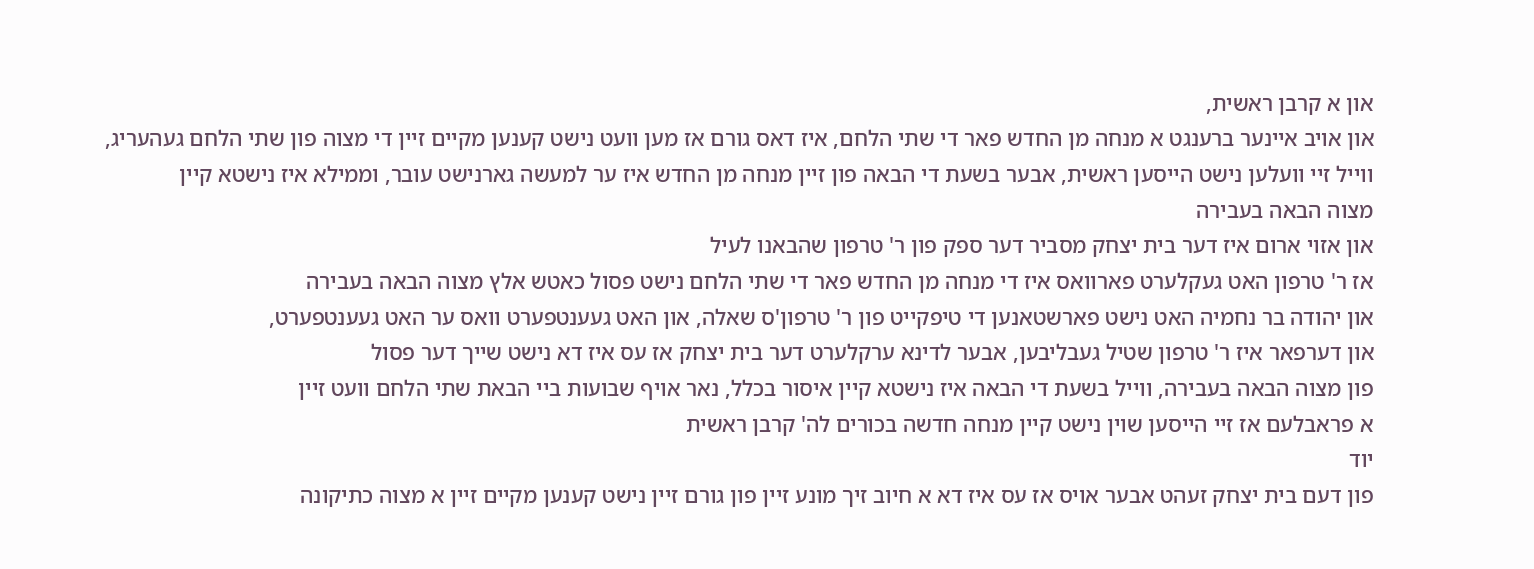און א קרבן ראשית,
און אויב איינער ברענגט א מנחה מן החדש פאר די שתי הלחם, איז דאס גורם אז מען וועט נישט קענען מקיים זיין די מצוה פון שתי הלחם געהעריג,
ווייל זיי וועלען נישט הייסען ראשית, אבער בשעת די הבאה פון זיין מנחה מן החדש איז ער למעשה גארנישט עובר, וממילא איז נישטא קיין
מצוה הבאה בעבירה
און אזוי ארום איז דער בית יצחק מסביר דער ספק פון ר' טרפון שהבאנו לעיל
אז ר' טרפון האט געקלערט פארוואס איז די מנחה מן החדש פאר די שתי הלחם נישט פסול כאטש אלץ מצוה הבאה בעבירה
און יהודה בר נחמיה האט נישט פארשטאנען די טיפקייט פון ר' טרפון'ס שאלה, און האט געענטפערט וואס ער האט געענטפערט,
און דערפאר איז ר' טרפון שטיל געבליבען, אבער לדינא ערקלערט דער בית יצחק אז עס איז דא נישט שייך דער פסול
פון מצוה הבאה בעבירה, ווייל בשעת די הבאה איז נישטא קיין איסור בכלל, נאר אויף שבועות ביי הבאת שתי הלחם וועט זיין
א פראבלעם אז זיי הייסען שוין נישט קיין מנחה חדשה בכורים לה' קרבן ראשית
יוד
פון דעם בית יצחק זעהט אבער אויס אז עס איז דא א חיוב זיך מונע זיין פון גורם זיין נישט קענען מקיים זיין א מצוה כתיקונה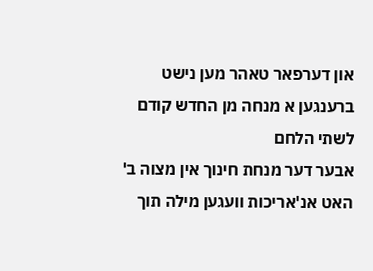און דערפאר טאהר מען נישט ברענגען א מנחה מן החדש קודם לשתי הלחם
אבער דער מנחת חינוך אין מצוה ב' האט אנ'אריכות וועגען מילה תוך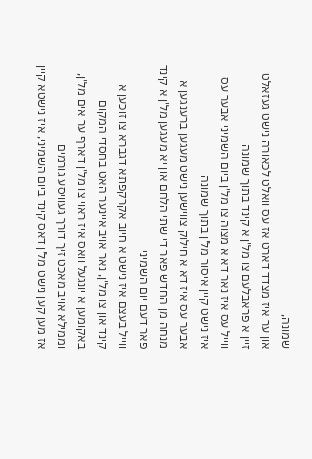שמונה,
און ער איז מצדד דארט אז עס וואלט לכאורה נישט געזאלט זיין א פראבלעם צו מל'ן א קינד בתוך שמונה
ווייל עס איז נאר דא א מצוה צו מל'ן ביום השמיני אבער עס איז נישט קיין איסור מל'ן בתוך שמונה
אבער עס איז דא א חילוק צווישען נישט מעגען ברענגען א מנחה מן החדש פאר די שתי הלחם און יא מעגען מל'ן א קינד פאר דעם יום השמיני
ווייל בעצם איז נישט א חיוב אקרקפתא דגברא צו זוכען א קינד און צו מל'ן, נאר אויב איינער האט בחסדי המקום
באקומען א יונגעל וואס איז ראוי צו מל'ן דארף ער אים מל'ן, וממילא אויב מאכט זיך דורך געוויסע גורמים
אז מען קען נישט מל'ן דאס קינד ביום השמיני, איז נישטא קיין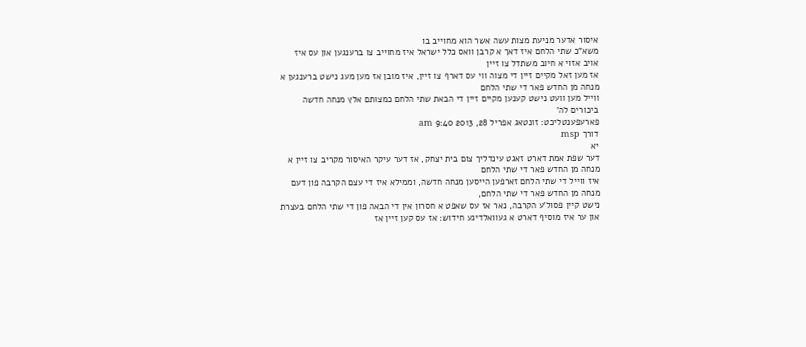איסור אדער מניעת מצות עשה אשר הוא מחוייב בו
משא"כ שתי הלחם איז דאך א קרבן וואס כלל ישראל איז מחוייב צו ברענגען און עס איז אויב אזוי א חיוב משתדל צו זיין
אז מען זאל מקיים זיין די מצוה ווי עס דארף צו זיין, איז מובן אז מען מעג נישט ברענגען א מנחה מן החדש פאר די שתי הלחם
ווייל מען וועט נישט קענען מקיים זיין די הבאת שתי הלחם כמצותם אלץ מנחה חדשה ביכורים לה'
פארעפענטליכט: זונטאג אפריל 28, 2013 9:40 am
דורך msp
יא
דער שפת אמת דארט זאגט עינדליך צום בית יצחק, אז דער עיקר האיסור מקריב צו זיין א מנחה מן החדש פאר די שתי הלחם
איז ווייל די שתי הלחם זארפען הייסען מנחה חדשה, וממילא איז די עצם הקרבה פון דעם מנחה מן החדש פאר די שתי הלחם,
נישט קיין פסול'ע הקרבה, נאר אז עס שאפט א חסרון אין די הבאה פון די שתי הלחם בעצרת
און ער איז מוסיף דארט א געוואלדיגע חידוש: אז עס קען זיין אז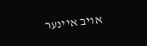אויב איינער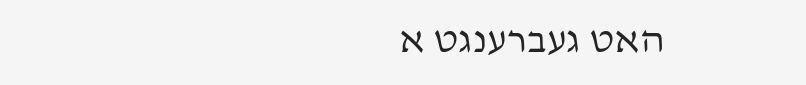האט געברענגט א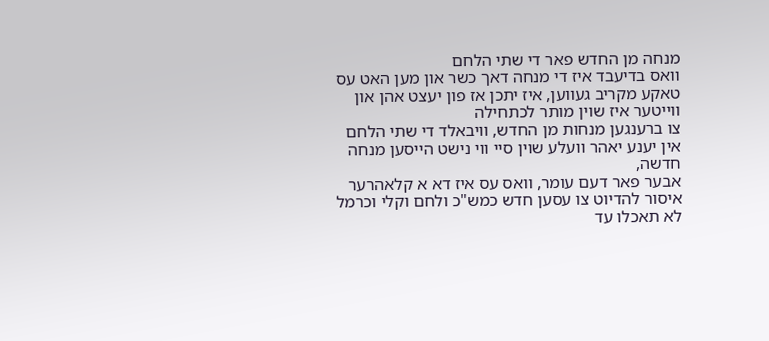מנחה מן החדש פאר די שתי הלחם
וואס בדיעבד איז די מנחה דאך כשר און מען האט עס טאקע מקריב געווען, איז יתכן אז פון יעצט אהן און ווייטער איז שוין מותר לכתחילה
צו ברענגען מנחות מן החדש, וויבאלד די שתי הלחם אין יענע יאהר וועלע שוין סיי ווי נישט הייסען מנחה חדשה,
אבער פאר דעם עומר, וואס עס איז דא א קלאהרער איסור להדיוט צו עסען חדש כמש"כ ולחם וקלי וכרמל לא תאכלו עד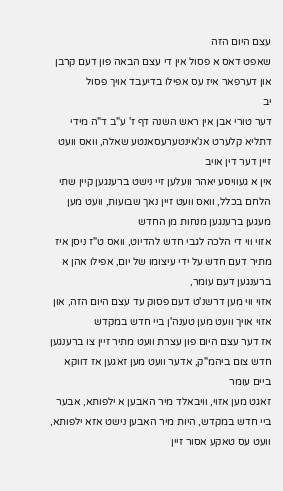עצם היום הזה
שאפט דאס א פסול אין די עצם הבאה פון דעם קרבן און דערפאר איז עס אפילו בדיעבד אויך פסול
יב
דער טורי אבן אין ראש השנה דף ז' ע"ב ד"ה מידי דתליא קלערט אנ'אינטערעסאנטע שאלה, וואס וועט זיין דער דין אויב
אין א געוויסע יאהר וועלען זיי נישט ברענגען קיין שתי הלחם בכלל, וואס וועט זיין נאך שבועות, וועט מען מעגען ברענגען מנחות מן החדש
אזוי ווי די הלכה לגבי חדש להדיוט, וואס ט"ז ניסן איז מתיר דעם חדש על ידי עיצומו של יום, אפילו אהן א ברענגען דעם עומר,
אזוי ווי מען דרשנ'ט דעם פסוק עד עצם היום הזה, און אזוי אויך וועט מען טענה'ן ביי חדש במקדש
אז דער עצם היום פון עצרת וועט מתיר זיין צו ברענגען חדש צום ביהמ"ק, אדער וועט מען זאגען אז דווקא ביים עומר
זאגט מען אזוי, וויבאלד מיר האבען א ילפותא, אבער ביי חדש במקדש, היות מיר האבען נישט אזא ילפותא, וועט עס טאקע אסור זיין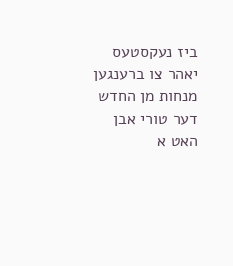ביז נעקסטעס יאהר צו ברענגען מנחות מן החדש
דער טורי אבן האט א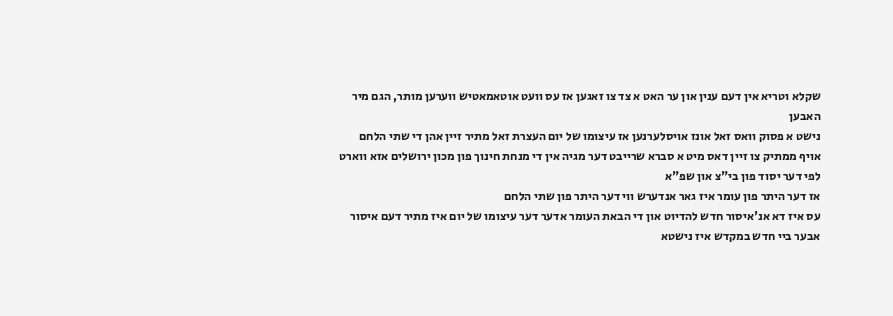שקלא וטריא אין דעם ענין און ער האט א צד צו זאגען אז עס וועט אוטאמאטיש ווערען מותר, הגם מיר האבען
נישט א פסוק וואס זאל אונז אויסלערנען אז עיצומו של יום העצרת זאל מתיר זיין אהן די שתי הלחם
אויף ממתיק צו זיין דאס מיט א סברא שרייבט דער מגיה אין די מנחת חינוך פון מכון ירושלים אזא ווארט לפי דער יסוד פון בי"צ און שפ"א
אז דער היתר פון עומר איז גאר אנדערש ווי דער היתר פון שתי הלחם
עס איז דא אנ'איסור חדש להדיוט און די הבאת העומר אדער דער עיצומו של יום איז מתיר דעם איסור
אבער ביי חדש במקדש איז נישטא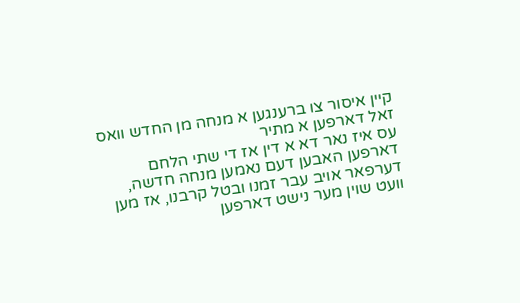קיין איסור צו ברענגען א מנחה מן החדש וואס זאל דארפען א מתיר
עס איז נאר דא א דין אז די שתי הלחם דארפען האבען דעם נאמען מנחה חדשה,
דערפאר אויב עבר זמנו ובטל קרבנו, אז מען וועט שוין מער נישט דארפען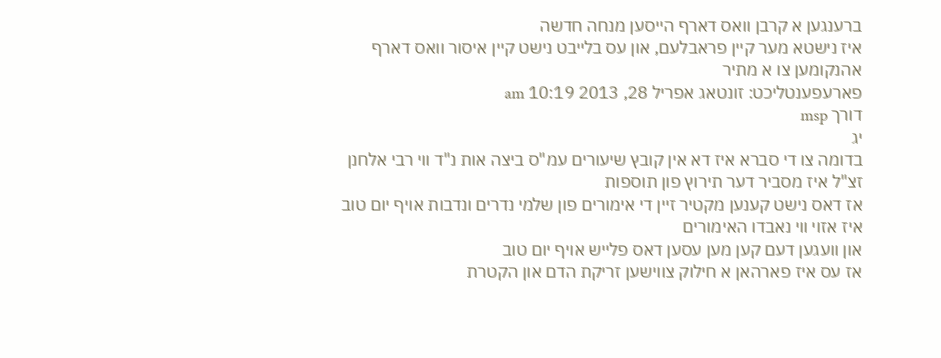ברענגען א קרבן וואס דארף הייסען מנחה חדשה
איז נישטא מער קיין פראבלעם, און עס בלייבט נישט קיין איסור וואס דארף אהנקומען צו א מתיר
פארעפענטליכט: זונטאג אפריל 28, 2013 10:19 am
דורך msp
יג
בדומה צו די סברא איז דא אין קובץ שיעורים עמ"ס ביצה אות נ"ד ווי רבי אלחנן זצ"ל איז מסביר דער תירוץ פון תוספות
אז דאס נישט קענען מקטיר זיין די אימורים פון שלמי נדרים ונדבות אויף יום טוב איז אזוי ווי נאבדו האימורים
און וועגען דעם קען מען עסען דאס פלייש אויף יום טוב
אז עס איז פארהאן א חילוק צווישען זריקת הדם און הקטרת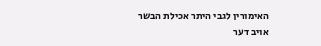האימורין לגבי היתר אכילת הבשר
אויב דער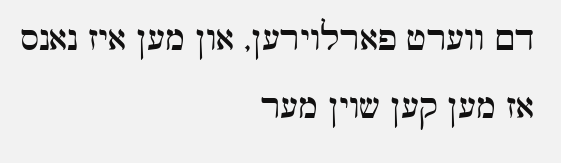דם ווערט פארלוירען, און מען איז נאנס אז מען קען שוין מער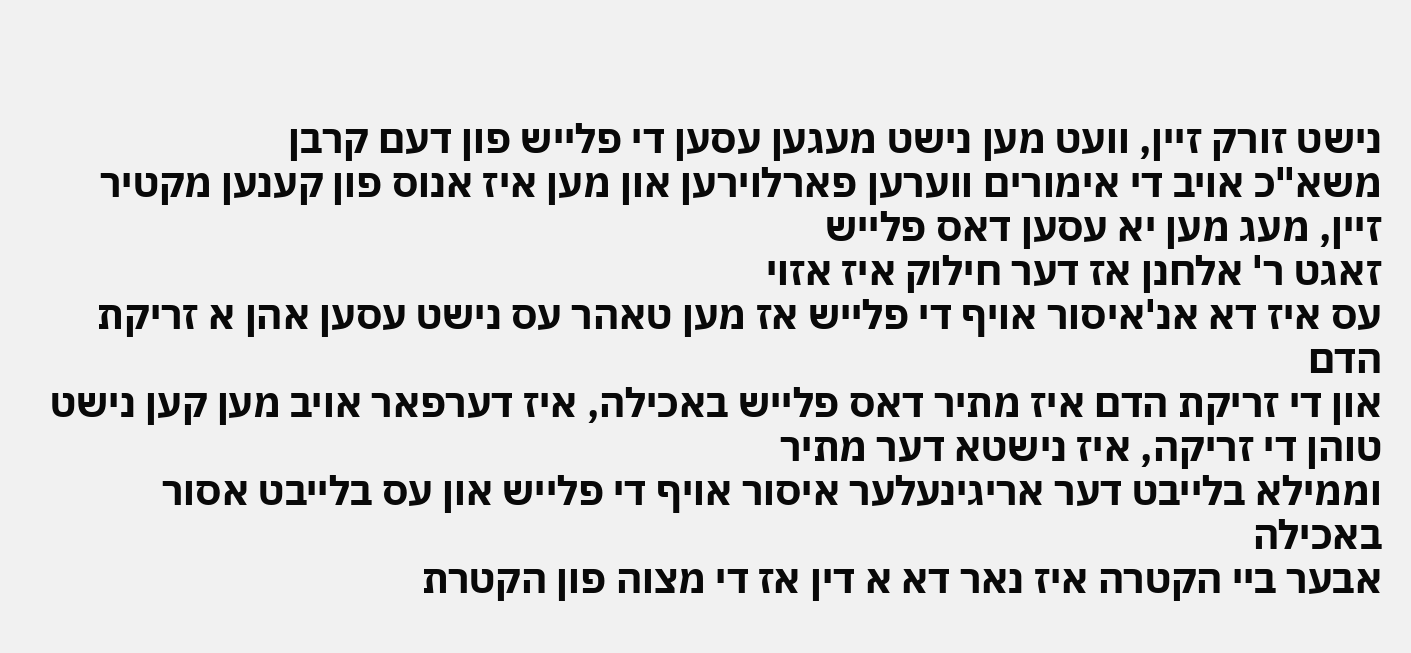נישט זורק זיין, וועט מען נישט מעגען עסען די פלייש פון דעם קרבן
משא"כ אויב די אימורים ווערען פארלוירען און מען איז אנוס פון קענען מקטיר זיין, מעג מען יא עסען דאס פלייש
זאגט ר' אלחנן אז דער חילוק איז אזוי
עס איז דא אנ'איסור אויף די פלייש אז מען טאהר עס נישט עסען אהן א זריקת הדם
און די זריקת הדם איז מתיר דאס פלייש באכילה, איז דערפאר אויב מען קען נישט טוהן די זריקה, איז נישטא דער מתיר
וממילא בלייבט דער אריגינעלער איסור אויף די פלייש און עס בלייבט אסור באכילה
אבער ביי הקטרה איז נאר דא א דין אז די מצוה פון הקטרת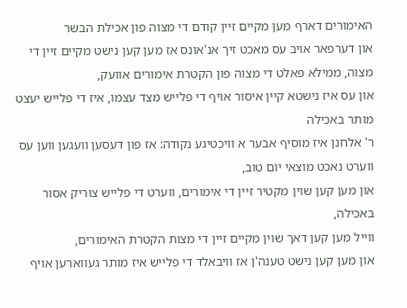האימורים דארף מען מקיים זיין קודם די מצוה פון אכילת הבשר
און דערפאר אויב עס מאכט זיך אנ'אונס אז מען קען נישט מקיים זיין די מצוה, ממילא פאלט די מצוה פון הקטרת אימורים אוועק,
און עס איז נישטא קיין איסור אויף די פלייש מצד עצמו, איז די פלייש יעצט מותר באכילה
ר' אלחנן איז מוסיף אבער א וויכטיגע נקודה: אז פון דעסען וועגען ווען עס ווערט נאכט מוצאי יום טוב,
און מען קען שוין מקטיר זיין די אימורים, ווערט די פלייש צוריק אסור באכילה,
ווייל מען קען דאך שוין מקיים זיין די מצות הקטרת האימורים,
און מען קען נישט טענה'ן אז וויבאלד די פלייש איז מותר געווארען אויף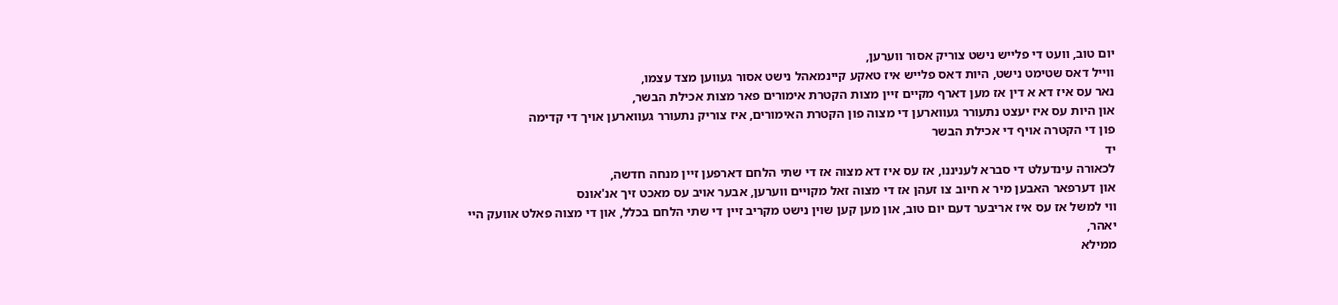יום טוב, וועט די פלייש נישט צוריק אסור ווערען,
ווייל דאס שטימט נישט, היות דאס פלייש איז טאקע קיינמאהל נישט אסור געווען מצד עצמו,
נאר עס איז דא א דין אז מען דארף מקיים זיין מצות הקטרת אימורים פאר מצות אכילת הבשר,
און היות עס איז יעצט נתעורר געווארען די מצוה פון הקטרת האימורים, איז צוריק נתעורר געווארען אויך די קדימה
פון די הקטרה אויף די אכילת הבשר
יד
לכאורה עינדעלט די סברא לעניננו, אז עס איז דא מצוה אז די שתי הלחם דארפען זיין מנחה חדשה,
און דערפאר האבען מיר א חיוב צו זעהן אז די מצוה זאל מקויים ווערען, אבער אויב עס מאכט זיך אנ'אונס
ווי למשל אז עס איז אריבער דעם יום טוב, און מען קען שוין נישט מקריב זיין די שתי הלחם בכלל, און די מצוה פאלט אוועק היי יאהר,
ממילא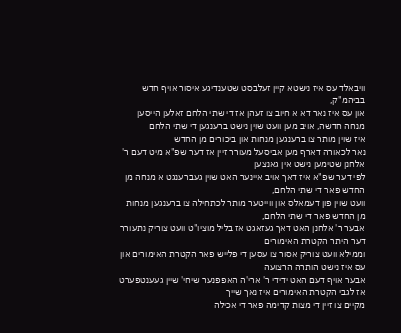וויבאלד עס איז נישטא קיין זעלבסט שטענדיגע איסור אויף חדש בביהמ"ק,
און עס איז נאר דא א חיוב צו זעהן אז די שתי הלחם זאלען הייסען מנחה חדשה, אויב מען וועט שוין נישט ברענגען די שתי הלחם
איז שוין מותר צו ברענגען מנחות און ביכורים מן החדש
נאר לכאורה דארף מען אביסעל מעורר זיין אז דער שפ"א מיט דעם ר' אלחנן שטימען נישט אין גאנצען
לפי דער שפ"א איז דאך אויב איינער האט שוין געברענגט א מנחה מן החדש פאר די שתי הלחם,
וועט שוין פון דעמאלס און ווייטער מותר לכתחילה צו ברענגען מנחות מן החדש פאר די שתי הלחם,
אבער ר' אלחנן האט דאך געזאגט אז בליל מוציו"ט וועט צוריק נתעורר דער היתר הקטרת האימורים
וממילא וועט צוריק אסור צו עסען די פלייש פאר הקטרת האימורים און עס איז נישט הותרה הרצועה
אבער אויף דעם האט ידידי ר' ארי'ה האפפנער שיחי' שיין געענטפערט אז לגבי הקטרת האימורים איז נאך שייך
מקיים צו זיין די מצות קדימה פאר די אכילה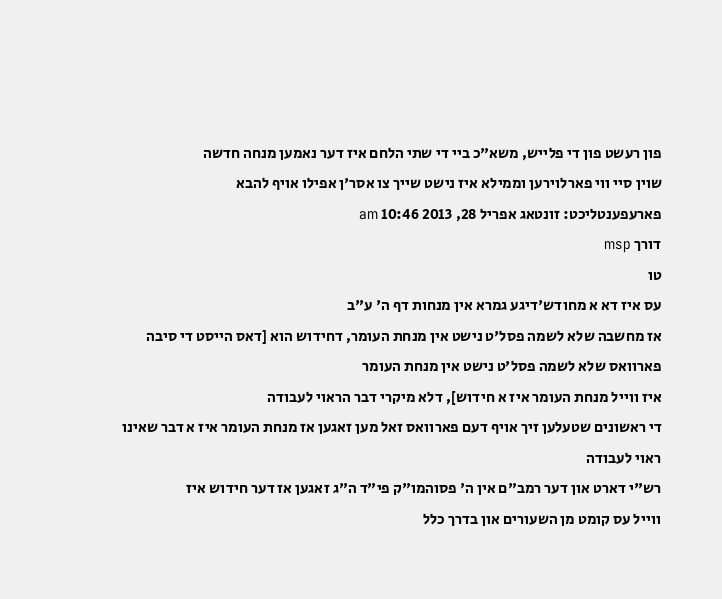פון רעשט פון די פלייש, משא"כ ביי די שתי הלחם איז דער נאמען מנחה חדשה
שוין סיי ווי פארלוירען וממילא איז נישט שייך צו אסר'ן אפילו אויף להבא
פארעפענטליכט: זונטאג אפריל 28, 2013 10:46 am
דורך msp
טו
עס איז דא א מחודש'דיגע גמרא אין מנחות דף ה' ע"ב
אז מחשבה שלא לשמה פסל'ט נישט אין מנחת העומר, דחידוש הוא [דאס הייסט די סיבה פארוואס שלא לשמה פסל'ט נישט אין מנחת העומר
איז ווייל מנחת העומר איז א חידוש], דלא מיקרי דבר הראוי לעבודה
די ראשונים שטעלען זיך אויף דעם פארוואס זאל מען זאגען אז מנחת העומר איז א דבר שאינו ראוי לעבודה
רש"י דארט און דער רמב"ם אין ה' פסוהמו"ק פי"ד ה"ג זאגען אז דער חידוש איז
ווייל עס קומט מן השעורים און בדרך כלל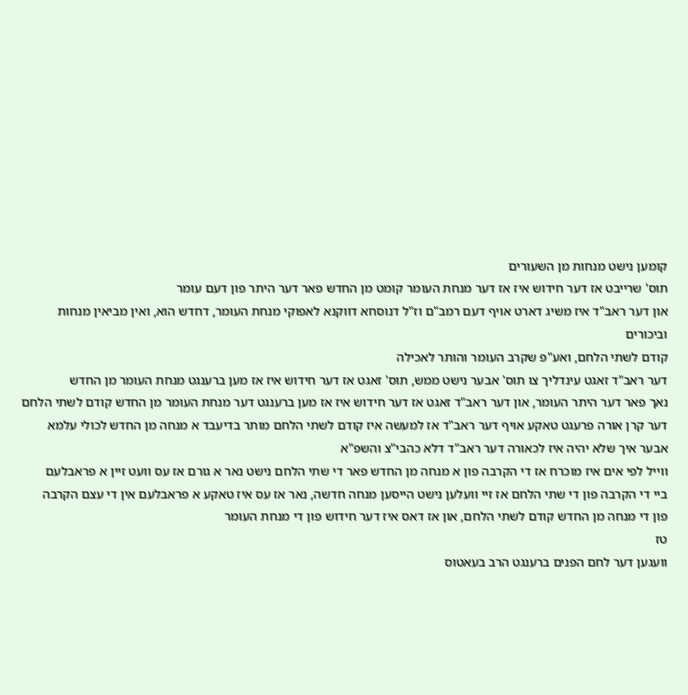קומען נישט מנחות מן השעורים
תוס' שרייבט אז דער חידוש איז אז דער מנחת העומר קומט מן החדש פאר דער היתר פון דעם עומר
און דער ראב"ד איז משיג דארט אויף דעם רמב"ם וז"ל דנוסחא דווקנא לאפוקי מנחת העומר, דחדש הוא, ואין מביאין מנחות וביכורים
קודם לשתי הלחם, ואע"פ שקרב העומר והותר לאכילה
דער ראב"ד זאגט עינדליך צו תוס' אבער נישט ממש, תוס' זאגט אז דער חידוש איז אז מען ברענגט מנחת העומר מן החדש
נאך פאר דער היתר העומר, און דער ראב"ד זאגט אז דער חידוש איז אז מען ברענגט דער מנחת העומר מן החדש קודם לשתי הלחם
דער קרן אורה פרעגט טאקע אויף דער ראב"ד אז למעשה איז קודם לשתי הלחם מותר בדיעבד א מנחה מן החדש לכולי עלמא
אבער איך שלא יהיה איז לכאורה דער ראב"ד דלא כהבי"צ והשפ"א
ווייל לפי אים איז מוכרח אז די הקרבה פון א מנחה מן החדש פאר די שתי הלחם נישט נאר א גורם אז עס וועט זיין א פראבלעם
ביי די הקרבה פון די שתי הלחם אז זיי וועלען נישט הייסען מנחה חדשה, נאר אז עס איז טאקע א פראבלעם אין די עצם הקרבה
פון די מנחה מן החדש קודם לשתי הלחם, און אז דאס איז דער חידוש פון די מנחת העומר
טז
וועגען דער לחם הפנים ברענגט הרב בעאטוס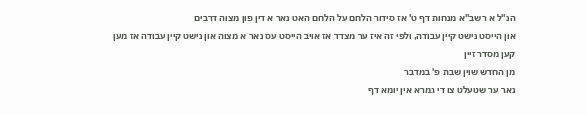הנ"ל א רשב"א מנחות דף ט' אז סידור הלחם על הלחם האט נאר א דין פון מצוה דרבים
און הייסט נישט קיין עבודה, ולפי זה איז ער מצדד אז אויב הייסט עס נאר א מצוה און נישט קיין עבודה אז מען קען מסדר זיין
מן החדש שוין שבת פ' במדבר
נאר ער שטעלט צו די גמרא אין יומא דף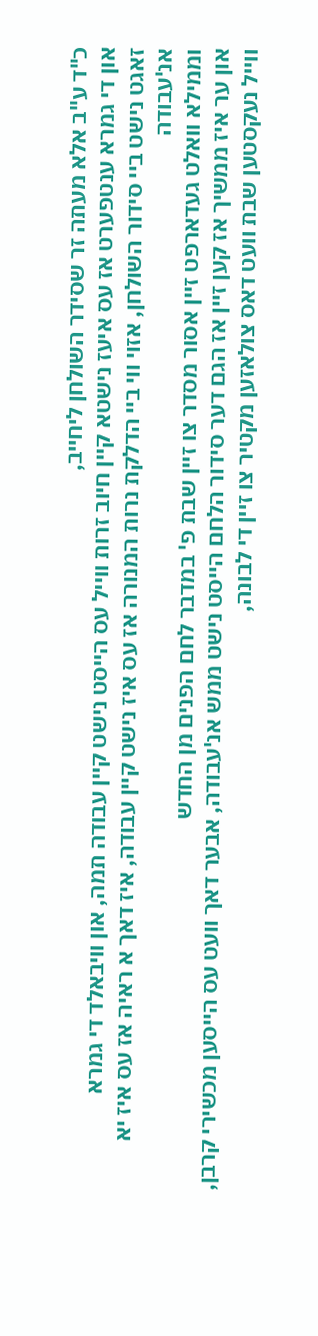כ"ד ע"ב אלא מעתה זר שסידר השולחן ליחייב,
און די גמרא ענטפערט אז עס איעז נישטא קיין חיוב זרות ווייל עס הייסט נישט קיין עבודה תמה, און וויבאלד די גמרא
זאגט נישט ביי סידור השולחן, אזוי ווי ביי הדלקת נרות המנורה אז עס איז נישט קיין עבודה, איז דאך א ראיה אז עס איז יא אנ'עבודה
וממילא וואלט געדארפט זיין אסור מסדר צו זיין שבת פ' במדבר לחם הפנים מן החדש
און ער איז ממשיך אז קען זיין אז הגם דער סידור הלחם הייסט נישט ממש אנ'עבודה, אבער דאך וועט עס הייסען מכשירי קרבן,
ווייל נעקסטען שבת וועט דאס צולאזען מקטיר צו זיין די לבונה,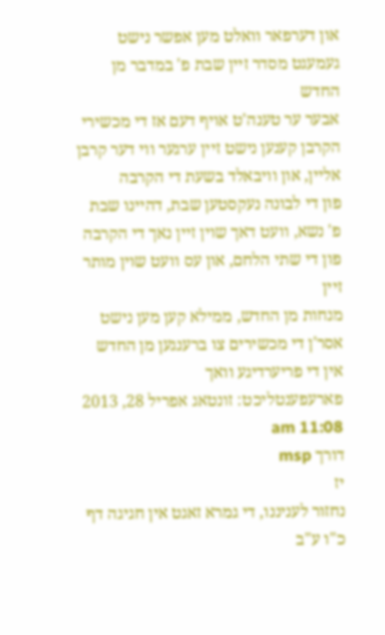און דערפאר וואלט מען אפשר נישט געמעגט מסדר זיין שבת פ' במדבר מן החדש
אבער ער טענה'ט אויף דעם אז די מכשירי הקרבן קענען נישט זיין ערגער ווי דער קרבן אליין, און וויבאלד בשעת די הקרבה
פון די לבונה נעקסטען שבת, דהיינו שבת פ' נשא, וועט דאך שוין זיין נאך די הקרבה פון די שתי הלחם, און עס וועט שוין מותר זיין
מנחות מן החדש, ממילא קען מען נישט אסר'ן די מכשירים צו ברענגען מן החדש אין די פריערדיגע וואך
פארעפענטליכט: זונטאג אפריל 28, 2013 11:08 am
דורך msp
יז
נחזור לעניננו, די גמרא זאגט אין חגיגה דף כ"ו ע"ב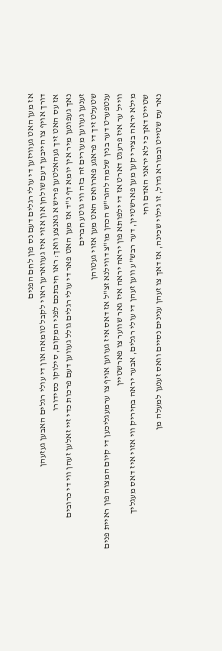אז מען האט געוויזען די עולי רגלים דעם נס פון לחם הפנים
דורך אויף צו הייבען דעם שולחן און אזוי איז געווארען ראוי לקבל טומאה און די עולי רגלים האבען געזעהן
אז עס האט זיך געהאלטען פריש א גאנצע וואך: ראו חיבתכם לפני המקום, סילוקו כסידורו
נאך געפונען מיר אין יומא דף נ"ד אז מען האט פאר די עולי רגלים גולל געווען דעם פרכות כדי זיי זאלען זעהן ווי די כרובים
זענען געווען מעורים זה בזה ווי גוטע חברים
שטעלט זיך די פראגע פארוואס האט מען אזוי געטוהן
ענטפערט דער בנין שלמה להגר"ש הכהן מו"צ דווילנא זצ"ל אז דאס איז געווען אויף צו ערמעגליכען די קיום המצוה פון ראיית פנים
ווייל ער איז פרעגט דארט אז די ילפותא פון יראה יראה איז גאר שווער צו פארשטיין
מילא יראה בצירי קען מען פארשטיין, דער רבש"ע ווען זעהן די עולי רגלים, אבער יראה בחיריק ווי אזוי איז דאס מעגליך
שטייט דאך כי לא יראני האדם וחי
נאר עס שטייט ובמורא גדול, זו גילוי שכינה, אז דאך צו זעהן ענינים נסיים וואס זענען למעלה מן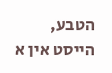הטבע,
הייסט אין א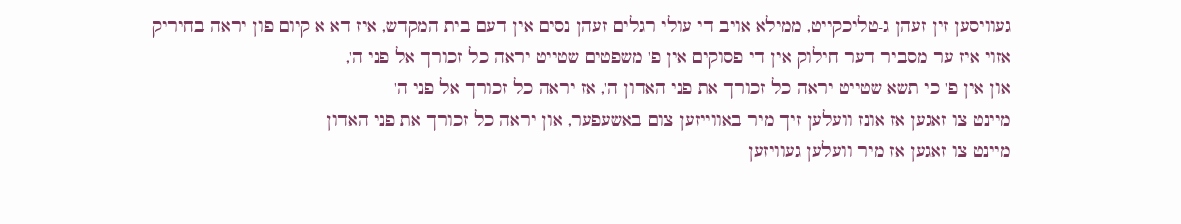געוויסען זין זעהן ג-טליכקייט, ממילא אויב די עולי רגלים זעהן נסים אין דעם בית המקדש, איז דא א קיום פון יראה בחיריק
אזוי איז ער מסביר דער חילוק אין די פסוקים אין פ' משפטים שטייט יראה כל זכורך אל פני ה',
און אין פ' כי תשא שטייט יראה כל זכורך את פני האדון ה', אז יראה כל זכורך אל פני ה'
מיינט צו זאגען אז אונז וועלען זיך מיר באווייזען צום באשעפער, און יראה כל זכורך את פני האדון
מיינט צו זאגען אז מיר וועלען געוויזען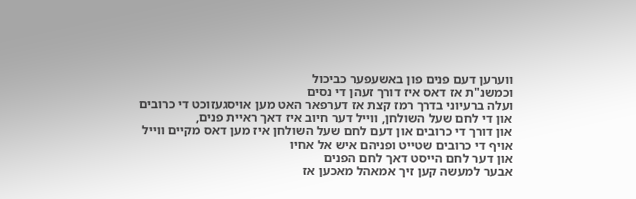ווערען דעם פנים פון באשעפער כביכול
וכמשנ"ת אז דאס איז דורך זעהן די נסים
ועלה ברעיוני בדרך רמז קצת אז דערפאר האט מען אויסגעזוכט די כרובים און די לחם שעל השולחן, ווייל דער חיוב איז דאך ראיית פנים,
און דורך די כרובים און דעם לחם שעל השולחן איז מען דאס מקיים ווייל אויף די כרובים שטייט ופניהם איש אל אחיו
און דער לחם הייסט דאך לחם הפנים
אבער למעשה קען זיך אמאהל מאכען אז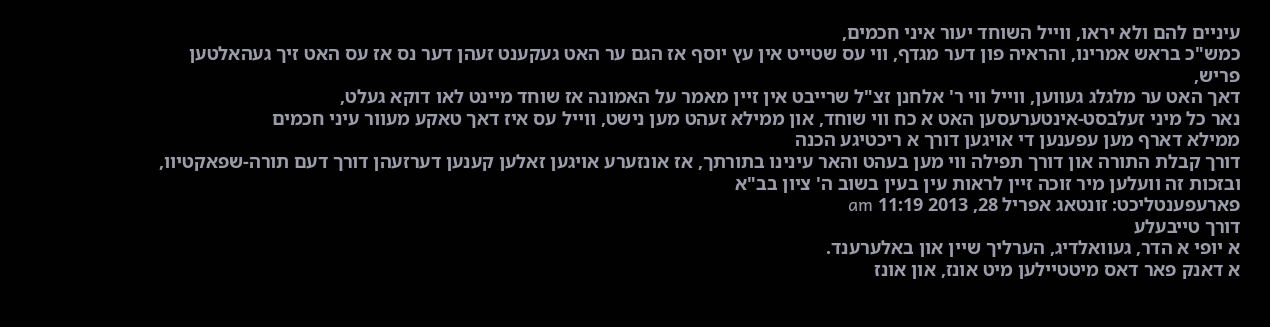עיניים להם ולא יראו, ווייל השוחד יעור איני חכמים,
כמש"כ בראש אמרינו, והראיה פון דער מגדף, ווי עס שטייט אין עץ יוסף אז הגם ער האט געקענט זעהן דער נס אז עס האט זיך געהאלטען פריש,
דאך האט ער מלגלג געווען, ווייל ווי ר' אלחנן זצ"ל שרייבט אין זיין מאמר על האמונה אז שוחד מיינט לאו דוקא געלט,
נאר כל מיני זעלבסט-אינטערעסען האט א כח ווי שוחד, און ממילא זעהט מען נישט, ווייל עס איז דאך טאקע מעוור עיני חכמים
ממילא דארף מען עפענען די אויגען דורך א ריכטיגע הכנה
דורך קבלת התורה און דורך תפילה ווי מען בעהט והאר עינינו בתורתך, אז אונזערע אויגען זאלען קענען דערזעהן דורך דעם תורה-שפאקטיוו,
ובזכות זה וועלען מיר זוכה זיין לראות עין בעין בשוב ה' ציון בב"א
פארעפענטליכט: זונטאג אפריל 28, 2013 11:19 am
דורך טייבעלע
א יופי א הדר, געוואלדיג, הערליך שיין און באלערענד.
א דאנק פאר דאס מיטטיילען מיט אונז, און אונז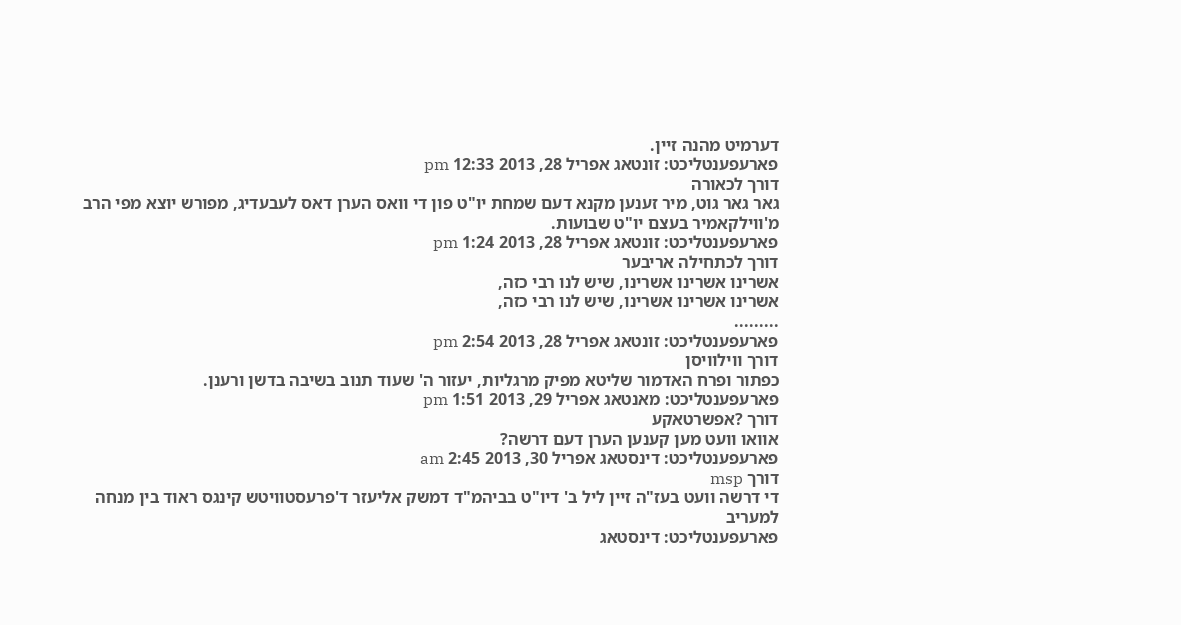דערמיט מהנה זיין.
פארעפענטליכט: זונטאג אפריל 28, 2013 12:33 pm
דורך לכאורה
גאר גאר גוט, מיר זענען מקנא דעם שמחת יו"ט פון די וואס הערן דאס לעבעדיג, מפורש יוצא מפי הרב מ'ווילקאמיר בעצם יו"ט שבועות.
פארעפענטליכט: זונטאג אפריל 28, 2013 1:24 pm
דורך לכתחילה אריבער
אשרינו אשרינו אשרינו, שיש לנו רבי כזה,
אשרינו אשרינו אשרינו, שיש לנו רבי כזה,
.........
פארעפענטליכט: זונטאג אפריל 28, 2013 2:54 pm
דורך ווילוויסן
כפתור ופרח האדמור שליטא מפיק מרגליות, יעזור ה' שעוד תנוב בשיבה בדשן ורענן.
פארעפענטליכט: מאנטאג אפריל 29, 2013 1:51 pm
דורך ?אפשרטאקע
אוואו וועט מען קענען הערן דעם דרשה?
פארעפענטליכט: דינסטאג אפריל 30, 2013 2:45 am
דורך msp
די דרשה וועט בעז"ה זיין ליל ב' דיו"ט בביהמ"ד דמשק אליעזר ד'פרעסטוויטש קינגס ראוד בין מנחה למעריב
פארעפענטליכט: דינסטאג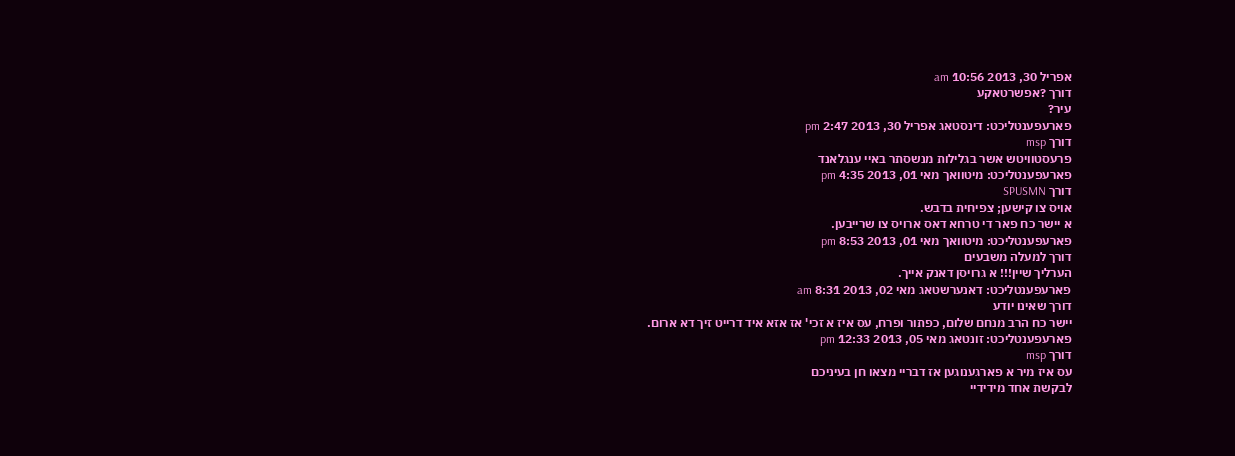אפריל 30, 2013 10:56 am
דורך ?אפשרטאקע
עיר?
פארעפענטליכט: דינסטאג אפריל 30, 2013 2:47 pm
דורך msp
פרעסטוויטש אשר בגלילות מנשסתר באיי ענגלאנד
פארעפענטליכט: מיטוואך מאי 01, 2013 4:35 pm
דורך SPUSMN
אויס צו קישען; צפיחית בדבש.
א יישר כח פאר די טרחא דאס ארויס צו שרייבען.
פארעפענטליכט: מיטוואך מאי 01, 2013 8:53 pm
דורך למעלה משבעים
הערליך שיין!!! א גרויסן דאנק אייך.
פארעפענטליכט: דאנערשטאג מאי 02, 2013 8:31 am
דורך שאינו יודע
יישר כח הרב מנחם שלום, כפתור ופרח, עס איז א זכי' אז אזא איד דרייט זיך דא ארום.
פארעפענטליכט: זונטאג מאי 05, 2013 12:33 pm
דורך msp
עס איז מיר א פארגענוגען אז דבריי מצאו חן בעיניכם
לבקשת אחד מידידיי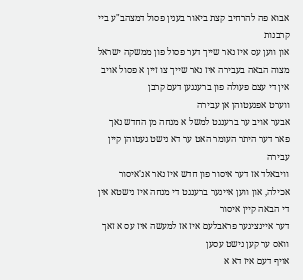אבוא פה להרחיב קצת ביאור בענין פסול דמצהב"ע ביי קרבנות
און ווען עס איז נאר שייך דער פסול פון ממשקה ישראל
מצוה הבאה בעבירה איז נאר שייך צו זיין א פסול אויב אין די עצם פעולה פון ברענגען דעם קרבן
ווערט אפגעטוהן אן עבירה
אבער אויב ער ברענגט למשל א מנחה מן החדש נאך פאר דער היתר העומר האט ער דא נישט געטוהן קיין עבירה
וויבאלד אז דער איסור פון חדש איז נאר אנ'איסור אכילה, און ווען איינער ברענגט די מנחה איז נישטא אין די הבאה קיין איסור
דער איינציגער פראבלעם איז אז למעשה איז עס א זאך וואס ער קען נישט עסען
אויף דעם איז דא א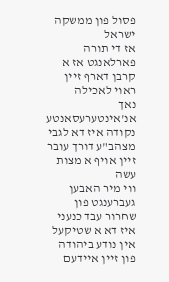פסול פון ממשקה ישראל
אז די תורה פארלאנגט אז א קרבן דארף זיין ראוי לאכילה
נאך אנ'אינטערעסאנטע נקודה איז דא לגבי מצהב"ע דורך עובר זיין אויף א מצות עשה
ווי מיר האבען געברענגט פון שחרור עבד כנעני
איז דא א שטיקעל אין נודע ביהודה פון זיין איידעם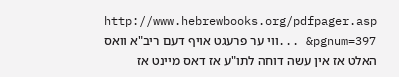http://www.hebrewbooks.org/pdfpager.asp ... &pgnum=397ווי ער פרעגט אויף דעם ריב"א וואס האלט אז אין עשה דוחה לתו"ע אז דאס מיינט אז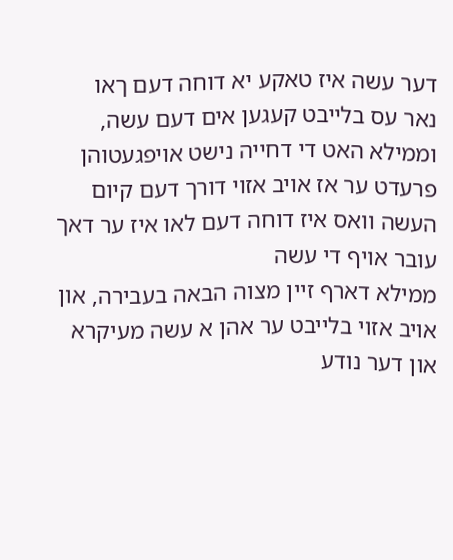דער עשה איז טאקע יא דוחה דעם ךאו
נאר עס בלייבט קעגען אים דעם עשה, וממילא האט די דחייה נישט אויפגעטוהן
פרעדט ער אז אויב אזוי דורך דעם קיום העשה וואס איז דוחה דעם לאו איז ער דאך עובר אויף די עשה
ממילא דארף זיין מצוה הבאה בעבירה, און אויב אזוי בלייבט ער אהן א עשה מעיקרא
און דער נודע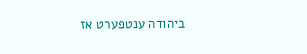ביהודה ענטפערט אז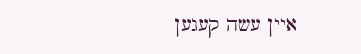איין עשה קעגען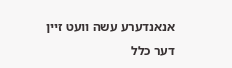אנאנדערע עשה וועט זיין דער כלל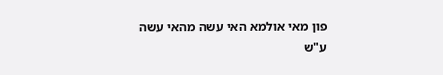פון מאי אולמא האי עשה מהאי עשה
ע"ש